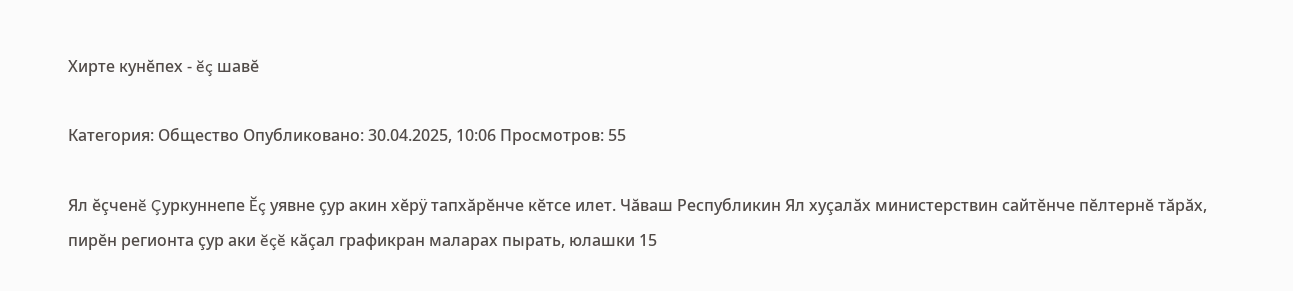Хирте кунĕпех - ĕç шавĕ

Категория: Общество Опубликовано: 30.04.2025, 10:06 Просмотров: 55

Ял ĕçченĕ Çуркуннепе Ĕç уявне çур акин хĕрÿ тапхăрĕнче кĕтсе илет. Чăваш Республикин Ял хуçалăх министерствин сайтĕнче пĕлтернĕ тăрăх, пирĕн регионта çур аки ĕçĕ кăçал графикран маларах пырать, юлашки 15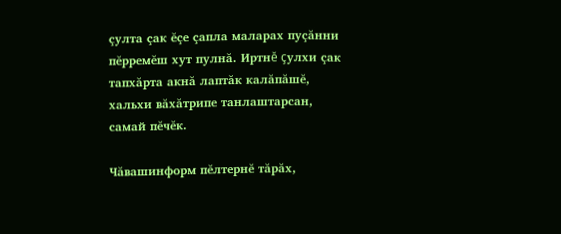çулта çак ĕçе çапла маларах пуçăнни пĕрремĕш хут пулнă. Иртнĕ çулхи çак тапхăрта акнă лаптăк калăпăшĕ, хальхи вăхăтрипе танлаштарсан, самай пĕчĕк.

Чăвашинформ пĕлтернĕ тăрăх,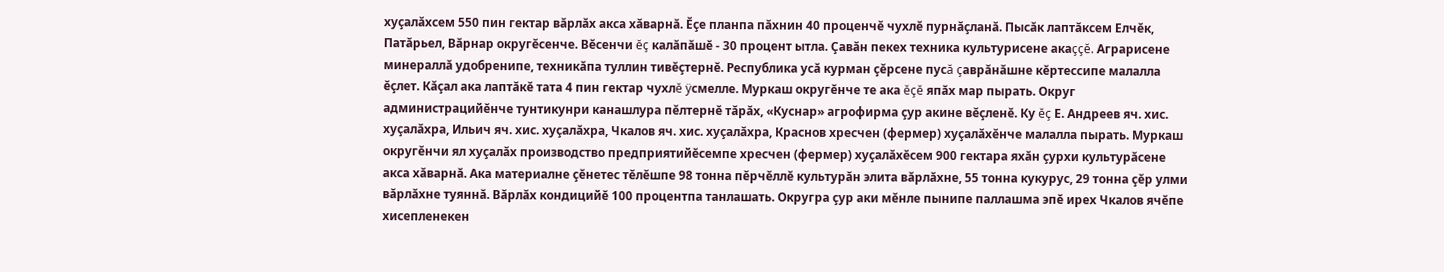хуçалăхсем 550 пин гектар вăрлăх акса хăварнă. Ĕçе планпа пăхнин 40 проценчĕ чухлĕ пурнăçланă. Пысăк лаптăксем Елчĕк, Патăрьел, Вăрнар округĕсенче. Вĕсенчи ĕç калăпăшĕ - 30 процент ытла. Çавăн пекех техника культурисене акаççĕ. Аграрисене минераллă удобренипе, техникăпа туллин тивĕçтернĕ. Республика усă курман çĕрсене пусă çаврăнăшне кĕртессипе малалла ĕçлет. Кăçал ака лаптăкĕ тата 4 пин гектар чухлĕ ÿсмелле. Муркаш округĕнче те ака ĕçĕ япăх мар пырать. Округ администрацийĕнче тунтикунри канашлура пĕлтернĕ тăрăх, «Куснар» агрофирма çур акине вĕçленĕ. Ку ĕç Е. Андреев яч. хис. хуçалăхра, Ильич яч. хис. хуçалăхра, Чкалов яч. хис. хуçалăхра, Краснов хресчен (фермер) хуçалăхĕнче малалла пырать. Муркаш округĕнчи ял хуçалăх производство предприятийĕсемпе хресчен (фермер) хуçалăхĕсем 900 гектара яхăн çурхи культурăсене акса хăварнă. Ака материалне çĕнетес тĕлĕшпе 98 тонна пĕрчĕллĕ культурăн элита вăрлăхне, 55 тонна кукурус, 29 тонна çĕр улми вăрлăхне туяннă. Вăрлăх кондицийĕ 100 процентпа танлашать. Округра çур аки мĕнле пынипе паллашма эпĕ ирех Чкалов ячĕпе хисепленекен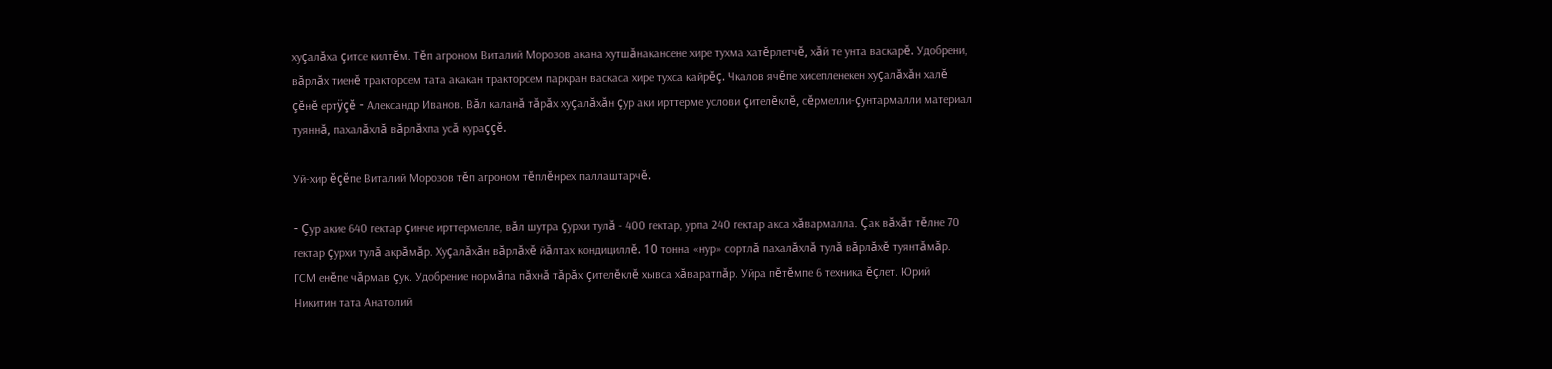хуçалăха çитсе килтĕм. Тĕп агроном Виталий Морозов акана хутшăнакансене хире тухма хатĕрлетчĕ, хăй те унта васкарĕ. Удобрени, вăрлăх тиенĕ тракторсем тата акакан тракторсем паркран васкаса хире тухса кайрĕç. Чкалов ячĕпе хисепленекен хуçалăхăн халĕ çĕнĕ ертÿçĕ - Александр Иванов. Вăл каланă тăрăх хуçалăхăн çур аки ирттерме услови çителĕклĕ, сĕрмелли-çунтармалли материал туяннă, пахалăхлă вăрлăхпа усă кураççĕ.

Уй-хир ĕçĕпе Виталий Морозов тĕп агроном тĕплĕнрех паллаштарчĕ.

- Çур акие 640 гектар çинче ирттермелле, вăл шутра çурхи тулă - 400 гектар, урпа 240 гектар акса хăвармалла. Çак вăхăт тĕлне 70 гектар çурхи тулă акрăмăр. Хуçалăхăн вăрлăхĕ йăлтах кондициллĕ. 10 тонна «нур» сортлă пахалăхлă тулă вăрлăхĕ туянтăмăр. ГСМ енĕпе чăрмав çук. Удобрение нормăпа пăхнă тăрăх çителĕклĕ хывса хăваратпăр. Уйра пĕтĕмпе 6 техника ĕçлет. Юрий Никитин тата Анатолий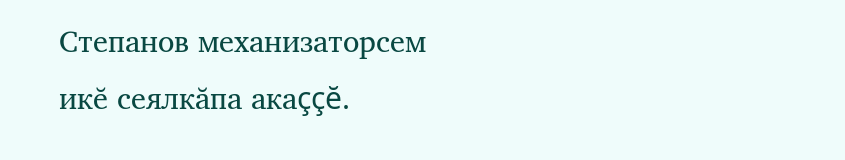Степанов механизаторсем икĕ сеялкăпа акаççĕ.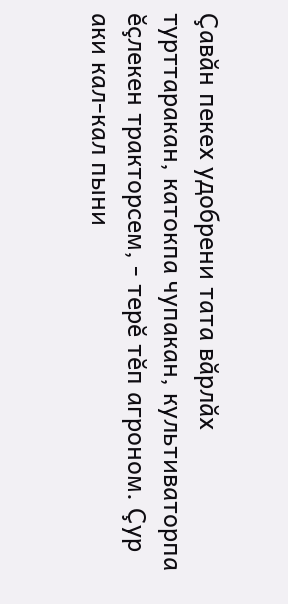Çавăн пекех удобрени тата вăрлăх турттаракан, катокпа чупакан, культиваторпа ĕçлекен тракторсем, - терĕ тĕп агроном. Çур аки кал-кал пыни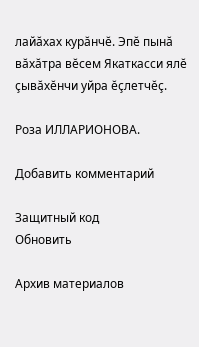лайăхах курăнчĕ. Эпĕ пынă вăхăтра вĕсем Якаткасси ялĕ çывăхĕнчи уйра ĕçлетчĕç.

Роза ИЛЛАРИОНОВА.

Добавить комментарий

Защитный код
Обновить

Архив материалов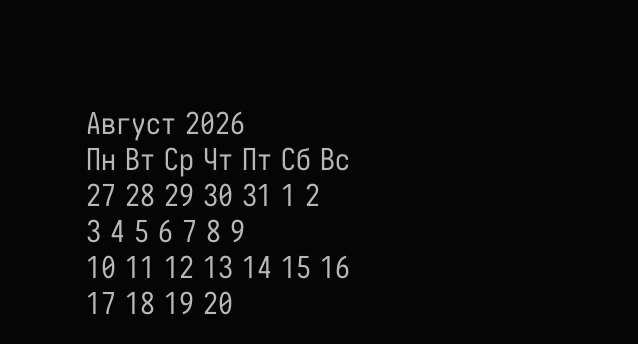Август 2026
Пн Вт Ср Чт Пт Сб Вс
27 28 29 30 31 1 2
3 4 5 6 7 8 9
10 11 12 13 14 15 16
17 18 19 20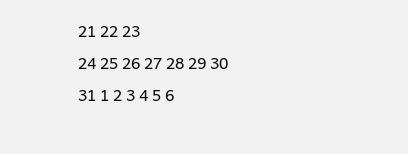21 22 23
24 25 26 27 28 29 30
31 1 2 3 4 5 6